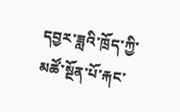དབྱར་ཟླའི་ཁྲོད་ཀྱི་མཚོ་སྔོན་པོ་རྐང་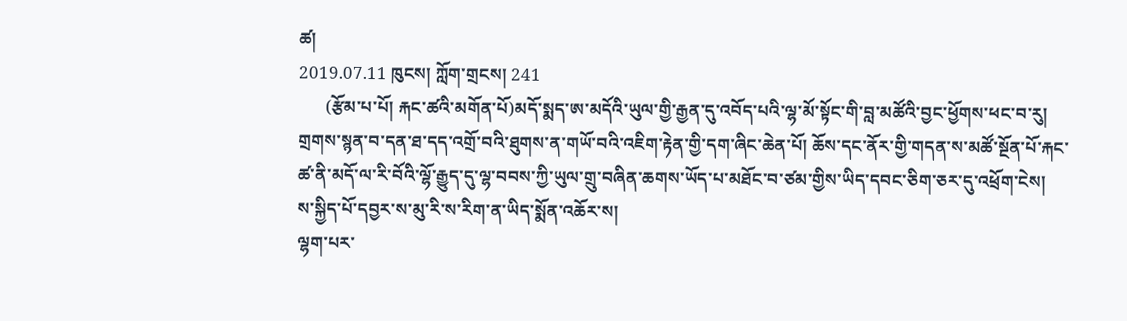ཚ།
2019.07.11 ཁུངས། ཀློག་གྲངས། 241
      (རྩོམ་པ་པོ། རྐང་ཚའི་མགོན་པོ)མདོ་སྨད་ཨ་མདོའི་ཡུལ་གྱི་རྒྱན་དུ་འབོད་པའི་ལྷ་མོ་སྟོང་གི་བླ་མཚོའི་བྱང་ཕྱོགས་ཕང་བ་རུ། གྲགས་སྙན་བ་དན་ཐ་དད་འགྲོ་བའི་ཐུགས་ན་གཡོ་བའི་འཇིག་རྟེན་གྱི་དག་ཞིང་ཆེན་པོ། ཆོས་དང་ནོར་གྱི་གདན་ས་མཚོ་སྔོན་པོ་རྐང་ཚ་ནི་མདོ་ལ་རི་བོའི་ལྷོ་རྒྱུད་དུ་ལྷ་བབས་ཀྱི་ཡུལ་གྲུ་བཞིན་ཆགས་ཡོད་པ་མཐོང་བ་ཙམ་གྱིས་ཡིད་དབང་ཅིག་ཅར་དུ་འཕྲོག་ངེས།
ས་སྐྱིད་པོ་དབྱར་ས་མུ་རི་ས་རིག་ན་ཡིད་སྨོན་འཆོར་ས།
ལྷག་པར་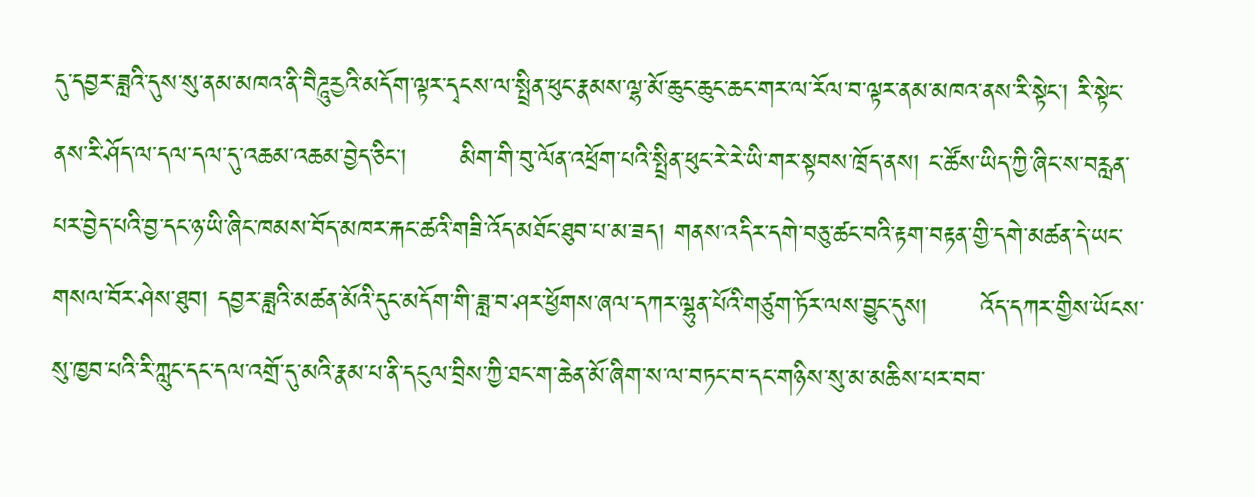དུ་དབྱར་ཟླའི་དུས་སུ་ནམ་མཁའ་ནི་བཻཌཱུརྱའི་མདོག་ལྟར་དྭངས་ལ་སྤྲིན་ཕུང་རྣམས་ལྷ་མོ་ཆུང་ཆུང་ཆང་གར་ལ་རོལ་བ་ལྟར་ནམ་མཁའ་ནས་རི་སྟེང་། རི་སྟེང་ནས་རི་ཤོད་ལ་དལ་དལ་དུ་འཆམ་འཆམ་བྱེད་ཅིང་།      མིག་གི་བུ་ལོན་འཕྲོག་པའི་སྤྲིན་ཕུང་རེ་རེ་ཡི་གར་སྟབས་ཁྲོད་ནས། ང་ཚོས་ཡིད་ཀྱི་ཞིང་ས་བརླན་པར་བྱེད་པའི་བྱ་དང་ཉ་ཡི་ཞིང་ཁམས་བོད་མཁར་རྐང་ཚའི་གཟི་འོད་མཐོང་ཐུབ་པ་མ་ཟད། གནས་འདིར་དགེ་བཅུ་ཚང་བའི་རྟག་བརྟན་གྱི་དགེ་མཚན་དེ་ཡང་གསལ་བོར་ཤེས་ཐུབ། དབྱར་ཟླའི་མཚན་མོའི་དུང་མདོག་གི་ཟླ་བ་ཤར་ཕྱོགས་ཞལ་དཀར་ལྷུན་པོའི་གཙུག་ཏོར་ལས་བྱུང་དུས།      འོད་དཀར་གྱིས་ཡོངས་སུ་ཁྱབ་པའི་རི་ཀླུང་དང་དལ་འགྲོ་དུ་མའི་རྣམ་པ་ནི་དངུལ་བྲིས་ཀྱི་ཐང་ག་ཆེན་མོ་ཞིག་ས་ལ་བཏང་བ་དང་གཉིས་སུ་མ་མཆིས་པར་བབ་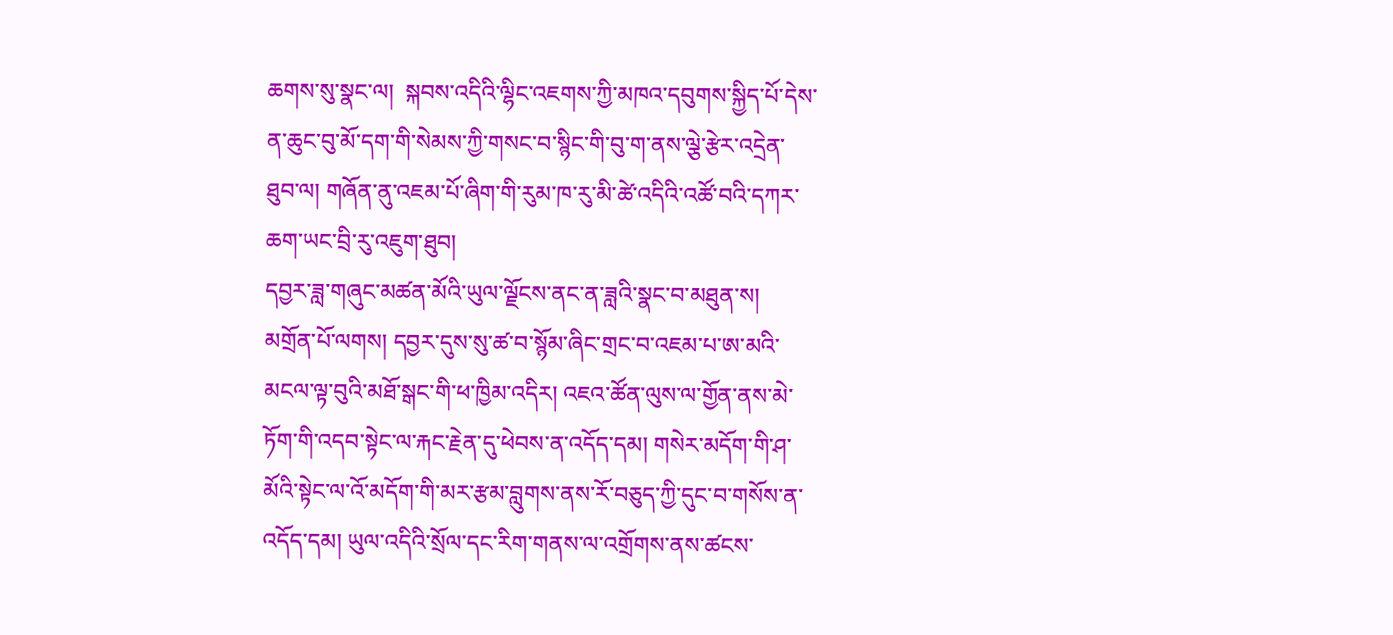ཆགས་སུ་སྣང་ལ།  སྐབས་འདིའི་ལྷིང་འཇགས་ཀྱི་མཁའ་དབུགས་སྐྱིད་པོ་དེས་ན་ཆུང་བུ་མོ་དག་གི་སེམས་ཀྱི་གསང་བ་སྙིང་གི་བུ་ག་ནས་ལྕེ་རྩེར་འདྲེན་ཐུབ་ལ། གཞོན་ནུ་འཇམ་པོ་ཞིག་གི་རུམ་ཁ་རུ་མི་ཚེ་འདིའི་འཚོ་བའི་དཀར་ཆག་ཡང་བྲི་རུ་འཇུག་ཐུབ།
དབྱར་ཟླ་གཞུང་མཚན་མོའི་ཡུལ་ལྗོངས་ནང་ན་ཟླའི་སྣང་བ་མཐུན་ས།
མགྲོན་པོ་ལགས། དབྱར་དུས་སུ་ཚ་བ་སྙོམ་ཞིང་གྲང་བ་འཇམ་པ་ཨ་མའི་མངལ་ལྟ་བུའི་མཐོ་སྒང་གི་ཕ་ཁྱིམ་འདིར། འཇའ་ཚོན་ལུས་ལ་གྱོན་ནས་མེ་ཏོག་གི་འདབ་སྟེང་ལ་རྐང་རྗེན་དུ་ཕེབས་ན་འདོད་དམ། གསེར་མདོག་གི་ཤ་མོའི་སྟེང་ལ་འོ་མདོག་གི་མར་རྩམ་བླུགས་ནས་རོ་བཅུད་ཀྱི་དུང་བ་གསོས་ན་འདོད་དམ། ཡུལ་འདིའི་སྲོལ་དང་རིག་གནས་ལ་འགྲོགས་ནས་ཚངས་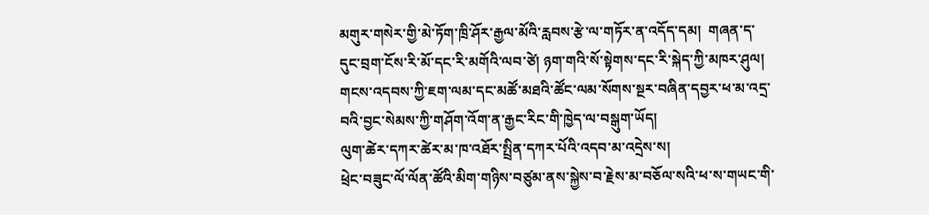མགུར་གསེར་གྱི་མེ་ཏོག་ཁྲི་ཤོར་རྒྱལ་མོའི་རླབས་རྩེ་ལ་གཏོར་ན་འདོད་དམ།  གཞན་ད་དུང་བྲག་ངོས་རི་མོ་དང་རི་མགོའི་ལབ་ཙེ། ཉག་གའི་སོ་སྟེགས་དང་རི་སྐེད་ཀྱི་མཁར་ཤུལ། གངས་འདབས་ཀྱི་ཇག་ལམ་དང་མཚོ་མཐའི་ཚོང་ལམ་སོགས་སྔར་བཞིན་དབྱར་ཕ་མ་འདྲ་བའི་བྱང་སེམས་ཀྱི་གཤོག་འོག་ན་རྒྱང་རིང་གི་ཁྱེད་ལ་བསྒུག་ཡོད།
ལུག་ཚེར་དཀར་ཚེར་མ་ཁ་འཐོར་སྤྲིན་དཀར་པོའི་འདབ་མ་འདྲེས་ས།
ཕྲེང་བཟུང་ལོ་ལོན་ཚོའི་མིག་གཉིས་བཙུམ་ནས་སྐྱེས་བ་རྗེས་མ་བཅོལ་སའི་ཕ་ས་གཡང་གི་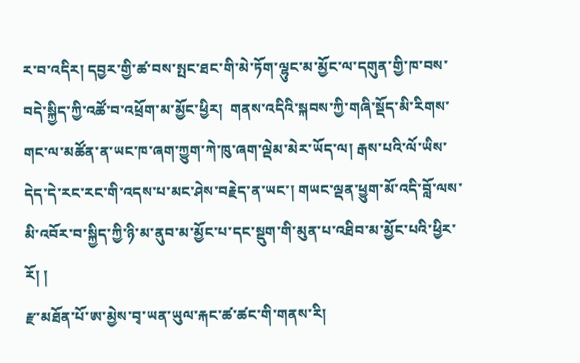ར་བ་འདིར། དབྱར་གྱི་ཚ་བས་སྤང་ཐང་གི་མེ་ཏོག་ལྷུང་མ་མྱོང་ལ་དགུན་གྱི་ཁ་བས་བདེ་སྐྱིད་ཀྱི་འཚོ་བ་འཕྲོག་མ་མྱོང་ཕྱིར།  གནས་འདིའི་སྐབས་ཀྱི་གཞི་སྡོད་མི་རིགས་གང་ལ་མཚོན་ན་ཡང་ཁ་ཞག་ཀྱུག་ཀེ་ཁུ་ཞག་ལྡེམ་མེར་ཡོད་ལ། རྒས་པའི་ལོ་ཡིས་དེད་དེ་རང་རང་གི་འདས་པ་མང་ཤེས་བརྗེད་ན་ཡང་། གཡང་ལྡན་ཕྱུག་མོ་འདི་བློ་ལས་མི་འབོར་བ་སྐྱིད་ཀྱི་ཉི་མ་ནུབ་མ་མྱོང་པ་དང་སྡུག་གི་མུན་པ་འཐིབ་མ་མྱོང་པའི་ཕྱིར་རོ། །
རྫ་མཐོན་པོ་ཨ་མྱེས་བྭ་ཡན་ཡུལ་རྐང་ཚ་ཚང་གི་གནས་རི།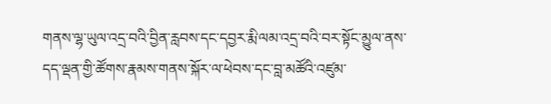གནས་ལྷ་ཡུལ་འདྲ་བའི་བྱིན་རླབས་དང་དབྱར་རྨི་ལམ་འདྲ་བའི་བར་སྟོང་མྱུལ་ནས་དད་ལྡན་གྱི་ཚོགས་རྣམས་གནས་སྐོར་ལ་ཕེབས་དང་བླ་མཚོའི་འཛུམ་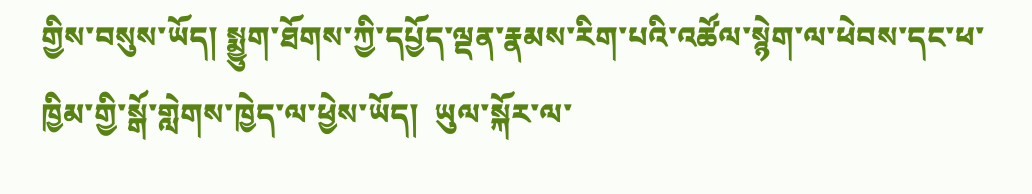གྱིས་བསུས་ཡོད། སྨྱུག་ཐོགས་ཀྱི་དཔྱོད་ལྡན་རྣམས་རིག་པའི་འཚོལ་སྙེག་ལ་ཕེབས་དང་ཕ་ཁྱིམ་གྱི་སྒོ་གླེགས་ཁྱེད་ལ་ཕྱེས་ཡོད།  ཡུལ་སྐོར་ལ་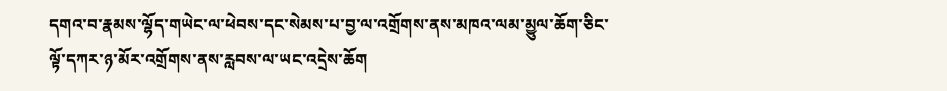དགའ་བ་རྣམས་ལྷོད་གཡེང་ལ་ཕེབས་དང་སེམས་པ་བྱ་ལ་འགྲོགས་ནས་མཁའ་ལམ་མྱུལ་ཆོག་ཅིང་ལྟོ་དཀར་ཉ་མོར་འགྲོགས་ནས་རླབས་ལ་ཡང་འདྲེས་ཆོག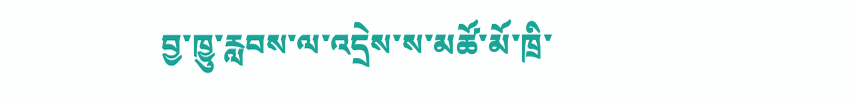བྱ་ཁྱུ་རླབས་ལ་འདྲེས་ས་མཚོ་མོ་ཁྲི་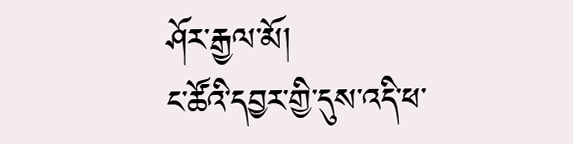ཤོར་རྒྱལ་མོ།
ང་ཚོའི་དབྱར་གྱི་དུས་འདི་ཕ་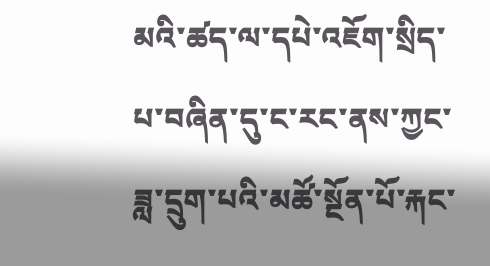མའི་ཚད་ལ་དཔེ་འཇོག་སྲིད་པ་བཞིན་དུ་ང་རང་ནས་ཀྱང་ཟླ་དྲུག་པའི་མཚོ་སྔོན་པོ་རྐང་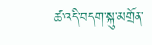ཚ་འདི་བདག་སྐུ་མགྲོན་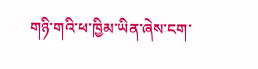གཉི་གའི་ཕ་ཁྱིམ་ཡིན་ཞེས་ངག་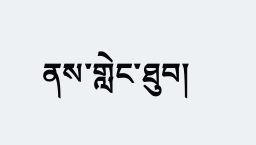ནས་གླེང་ཐུབ།